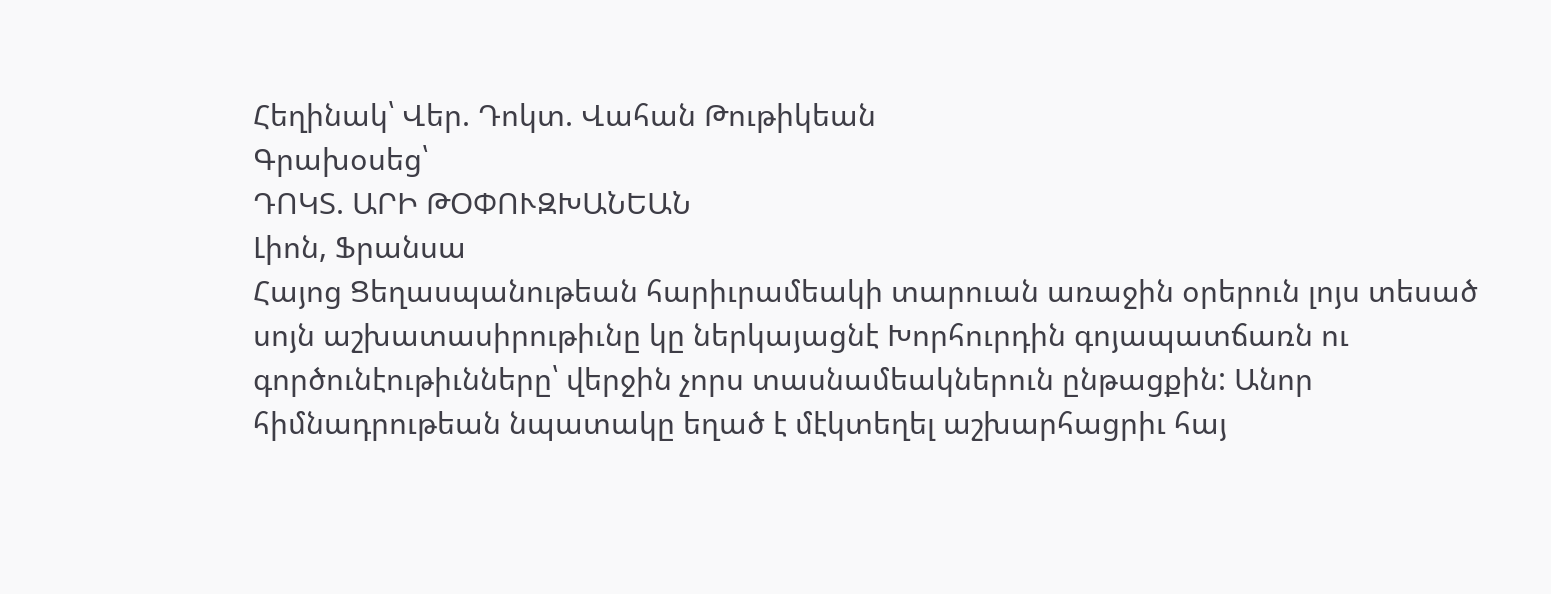Հեղինակ՝ Վեր. Դոկտ. Վահան Թութիկեան
Գրախօսեց՝
ԴՈԿՏ. ԱՐԻ ԹՕՓՈՒԶԽԱՆԵԱՆ
Լիոն, Ֆրանսա
Հայոց Ցեղասպանութեան հարիւրամեակի տարուան առաջին օրերուն լոյս տեսած սոյն աշխատասիրութիւնը կը ներկայացնէ Խորհուրդին գոյապատճառն ու գործունէութիւնները՝ վերջին չորս տասնամեակներուն ընթացքին: Անոր հիմնադրութեան նպատակը եղած է մէկտեղել աշխարհացրիւ հայ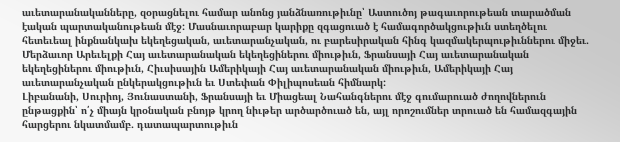աւետարանականները, զօրացնելու համար անոնց յանձնառութիւնը՝ Աստուծոյ թագաւորութեան տարածման էական պարտականութեան մէջ: Մասնաւորաբար կարիքը զգացուած է համագործակցութիւն ստեղծելու հետեւեալ ինքնանկախ եկեղեցական, աւետարանչական, ու բարեսիրական հինգ կազմակերպութիւններու միջեւ. Մերձաւոր Արեւելքի Հայ աւետարանական եկեղեցիներու միութիւն, Ֆրանսայի Հայ աւետարանական եկեղեցիներու միութիւն, Հիւսիսային Ամերիկայի Հայ աւետարանական միութիւն, Ամերիկայի Հայ աւետարանչական ընկերակցութիւն եւ Ստեփան Փիլիպոսեան հիմնարկ:
Լիբանանի, Սուրիոյ, Յունաստանի, Ֆրանսայի եւ Միացեալ Նահանգներու մէջ գումարուած ժողովներուն ընթացքին՝ ո՛չ միայն կրօնական բնոյթ կրող նիւթեր արծարծուած են, այլ որոշումներ տրուած են համազգային հարցերու նկատմամբ. դատապարտութիւն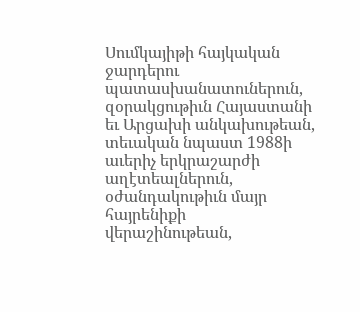Սումկայիթի հայկական ջարդերու պատասխանատուներուն, զօրակցութիւն Հայաստանի եւ Արցախի անկախութեան, տեւական նպաստ 1988ի աւերիչ երկրաշարժի աղէտեալներուն, օժանդակութիւն մայր հայրենիքի վերաշինութեան,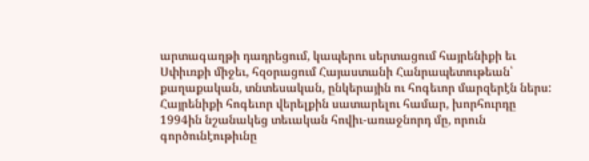արտագաղթի դադրեցում, կապերու սերտացում հայրենիքի եւ Սփիւռքի միջեւ, հզօրացում Հայաստանի Հանրապետութեան՝ քաղաքական, տնտեսական, ընկերային ու հոգեւոր մարզերէն ներս:
Հայրենիքի հոգեւոր վերելքին սատարելու համար, խորհուրդը 1994ին նշանակեց տեւական հովիւ-առաջնորդ մը, որուն գործունէութիւնը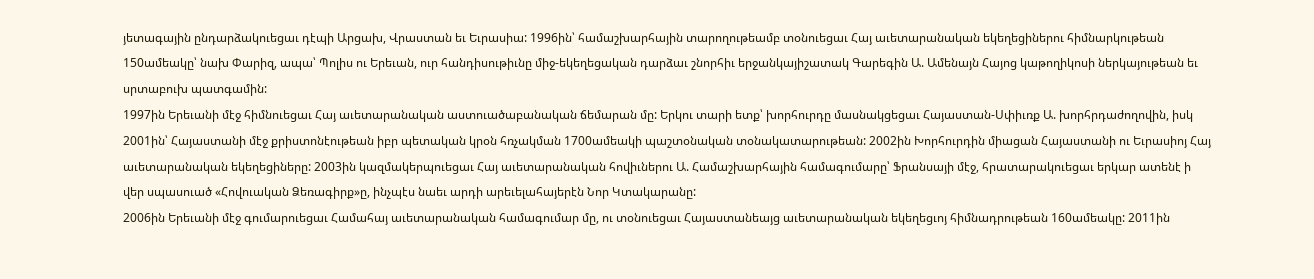յետագային ընդարձակուեցաւ դէպի Արցախ, Վրաստան եւ Եւրասիա: 1996ին՝ համաշխարհային տարողութեամբ տօնուեցաւ Հայ աւետարանական եկեղեցիներու հիմնարկութեան 150ամեակը՝ նախ Փարիզ, ապա՝ Պոլիս ու Երեւան, ուր հանդիսութիւնը միջ-եկեղեցական դարձաւ շնորհիւ երջանկայիշատակ Գարեգին Ա. Ամենայն Հայոց կաթողիկոսի ներկայութեան եւ սրտաբուխ պատգամին:
1997ին Երեւանի մէջ հիմնուեցաւ Հայ աւետարանական աստուածաբանական ճեմարան մը: Երկու տարի ետք՝ խորհուրդը մասնակցեցաւ Հայաստան-Սփիւռք Ա. խորհրդաժողովին, իսկ 2001ին՝ Հայաստանի մէջ քրիստոնէութեան իբր պետական կրօն հռչակման 1700ամեակի պաշտօնական տօնակատարութեան: 2002ին Խորհուրդին միացան Հայաստանի ու Եւրասիոյ Հայ աւետարանական եկեղեցիները: 2003ին կազմակերպուեցաւ Հայ աւետարանական հովիւներու Ա. Համաշխարհային համագումարը՝ Ֆրանսայի մէջ, հրատարակուեցաւ երկար ատենէ ի վեր սպասուած «Հովուական Ձեռագիրք»ը, ինչպէս նաեւ արդի արեւելահայերէն Նոր Կտակարանը:
2006ին Երեւանի մէջ գումարուեցաւ Համահայ աւետարանական համագումար մը, ու տօնուեցաւ Հայաստանեայց աւետարանական եկեղեցւոյ հիմնադրութեան 160ամեակը: 2011ին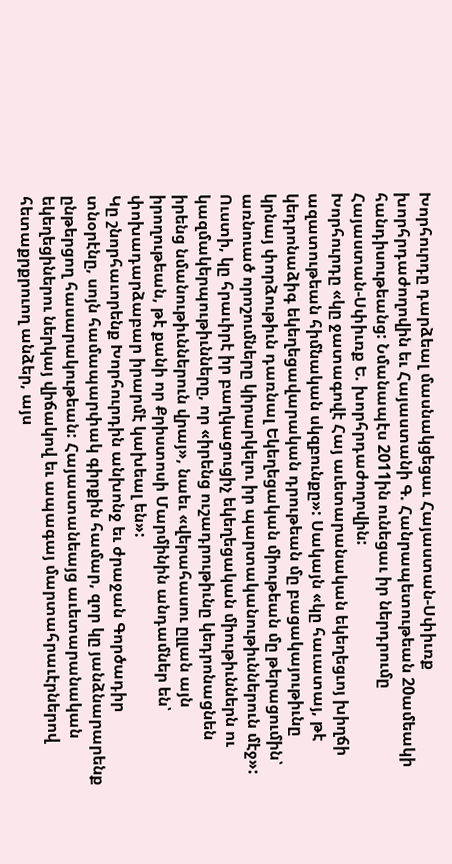Խորհուրդը դարձեալ մասնակցեցաւ Հայաստան-Սփիւռք խորհրդաժողովին եւ Հայաստանի Գ. Հանրապետութեան 20ամեակի հանդիսութեանց: Նմանապէս 2011ին ունեցաւ իր ներդրումը Հայաստան-Սփիւռք Ե. խորհրդաժողովին:
Խորհուրդը «կը ջատագովէ Հայ աւետարանական եկեղեցւոյ խիղճի ազատութեան հիմնական սկզբունքը»: Սակայն «կը հաւատայ, թէ կեդրոնաձիգ եկեղեցավարական դրութեան մը բացակայութիւնը կրնայ փորձութիւն դառնալ Եկեղեցական միութեան մը թերացումին՝ առնուած որոշումները կիրարկելու իր պարտականութիւններուն մէջ»: Ուստի, կը հրաւիրէ իր բաղկացուցիչ եկեղեցական միութիւններն ու կազմակերպութիւնները, որ «իրենց ուշադրութիւնը կեդրոնացնեն իրենց նմանութիւններուն վրայ», նաեւ «վերահասու ըլլան այն իրողութեան, թէ քանի որ Քրիստոսի Մարմինին անդամներ են՝ փոխադարձաբար իրարմէ կախեալ են»:
Կը շնորհաւորենք Խորհուրդին անխոնջ եւ ժրաջան Գործադիր տնօրէնը, սոյն համապարփակ գիրքին համար, զոր կը յանձնարարենք ընթերցող հասարակութեան: Հայաստանեայց աւետարանական եկեղեցիներու ներկայ վիճակով եւ ապագայ մարտահրաւէրներով հետաքրքրուող անձեր, այս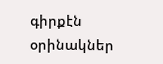գիրքէն օրինակներ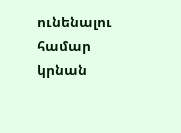ունենալու համար կրնան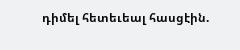դիմել հետեւեալ հասցէին.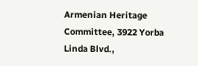Armenian Heritage Committee, 3922 Yorba Linda Blvd.,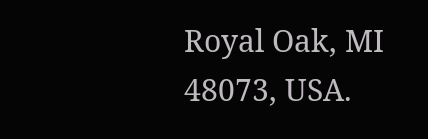Royal Oak, MI 48073, USA.